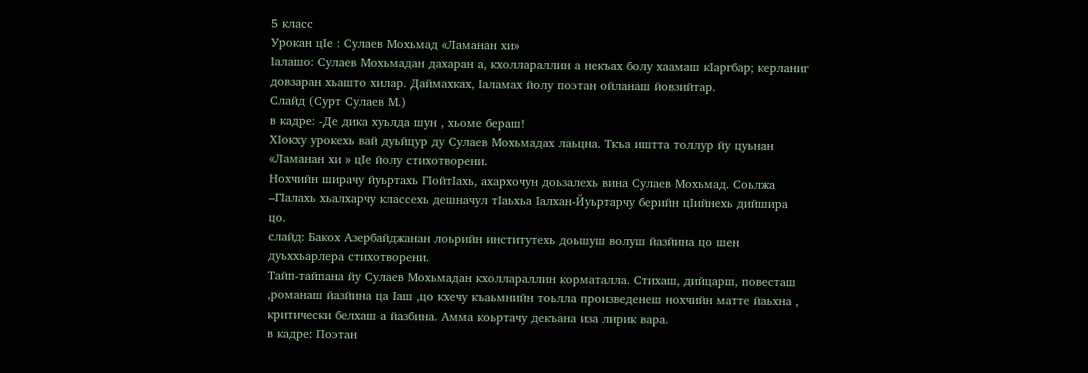5 класс
Урокан цIе : Сулаев Мохьмад «Ламанан хи»
Iалашо: Сулаев Мохьмадан дахаран а, кхоллараллин а некъах болу хаамаш кIаргбар; керланиг довзаран хьашто хилар. Даймахках, Iаламах йолу поэтан ойланаш йовзийтар.
Слайд (Сурт Сулаев М.)
в кадре: -Де дика хуьлда шун , хьоме бераш!
ХIокху урокехь вай дуьйцур ду Сулаев Мохьмадах лаьцна. Ткъа иштта толлур йу цуьнан «Ламанан хи » цIе йолу стихотворени.
Нохчийн ширачу йуьртахь ГIойтIахь, ахархочун доьзалехь вина Сулаев Мохьмад. Соьлжа –ГIалахь хьалхарчу классехь дешначул тIаьхьа Iалхан-Йуьртарчу берийн цIийнехь дийшира цо.
слайд: Бакох Азербайджанан лоьрийн институтехь доьшуш волуш йазйина цо шен дуьххьарлера стихотворени.
Тайп-тайпана йу Сулаев Мохьмадан кхоллараллин корматалла. Стихаш, дийцарш, повесташ ,романаш йазйина ца Iаш ,цо кхечу къаьмнийн тоьлла произведенеш нохчийн матте йаьхна , критически белхаш а йазбина. Амма коьртачу декъана иза лирик вара.
в кадре: Поэтан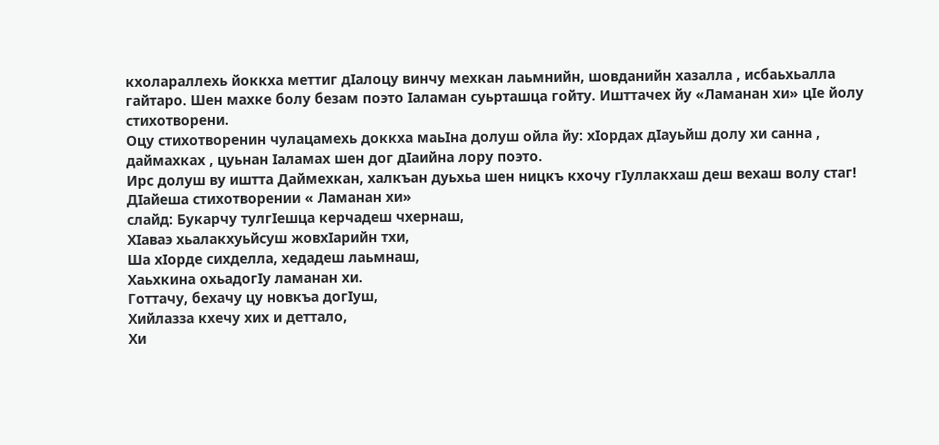кхолараллехь йоккха меттиг дIалоцу винчу мехкан лаьмнийн, шовданийн хазалла , исбаьхьалла гайтаро. Шен махке болу безам поэто Iаламан суьрташца гойту. Ишттачех йу «Ламанан хи» цIе йолу стихотворени.
Оцу стихотворенин чулацамехь доккха маьIна долуш ойла йу: хIордах дIауьйш долу хи санна , даймахках , цуьнан Iаламах шен дог дIаийна лору поэто.
Ирс долуш ву иштта Даймехкан, халкъан дуьхьа шен ницкъ кхочу гIуллакхаш деш вехаш волу стаг!
ДIайеша стихотворении « Ламанан хи»
слайд: Букарчу тулгIешца керчадеш чхернаш,
ХIаваэ хьалакхуьйсуш жовхIарийн тхи,
Ша хIорде сихделла, хедадеш лаьмнаш,
Хаьхкина охьадогIу ламанан хи.
Готтачу, бехачу цу новкъа догIуш,
Хийлазза кхечу хих и деттало,
Хи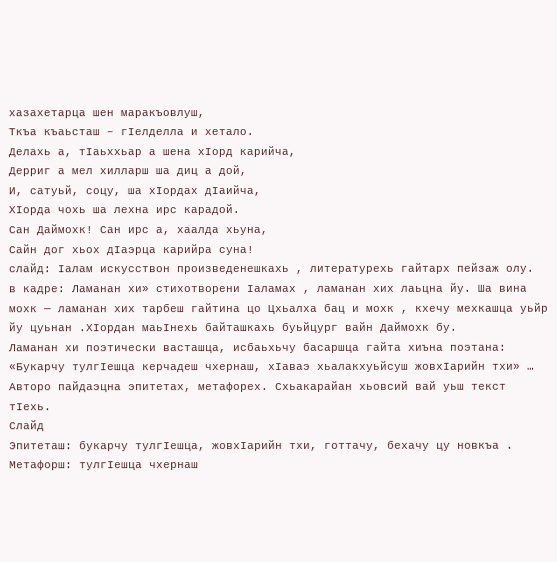хазахетарца шен маракъовлуш,
Ткъа къаьсташ – гIелделла и хетало.
Делахь а, тIаьххьар а шена хIорд карийча,
Дерриг а мел хилларш ша диц а дой,
И, сатуьй, соцу, ша хIордах дIаийча,
ХIорда чохь ша лехна ирс карадой.
Сан Даймохк! Сан ирс а, хаалда хьуна,
Сайн дог хьох дIаэрца карийра суна!
слайд: Iалам искусствон произведенешкахь , литературехь гайтарх пейзаж олу.
в кадре: Ламанан хи» стихотворени Iаламах , ламанан хих лаьцна йу. Ша вина мохк — ламанан хих тарбеш гайтина цо Цхьалха бац и мохк , кхечу мехкашца уьйр йу цуьнан .ХIордан маьIнехь байташкахь буьйцург вайн Даймохк бу.
Ламанан хи поэтически васташца, исбаьхьчу басаршца гайта хиъна поэтана: «Букарчу тулгIешца керчадеш чхернаш, хIаваэ хьалакхуьйсуш жовхIарийн тхи» … Авторо пайдаэцна эпитетах, метафорех. Схьакарайан хьовсий вай уьш текст тIехь.
Слайд
Эпитеташ: букарчу тулгIешца, жовхIарийн тхи, готтачу, бехачу цу новкъа .
Метафорш: тулгIешца чхернаш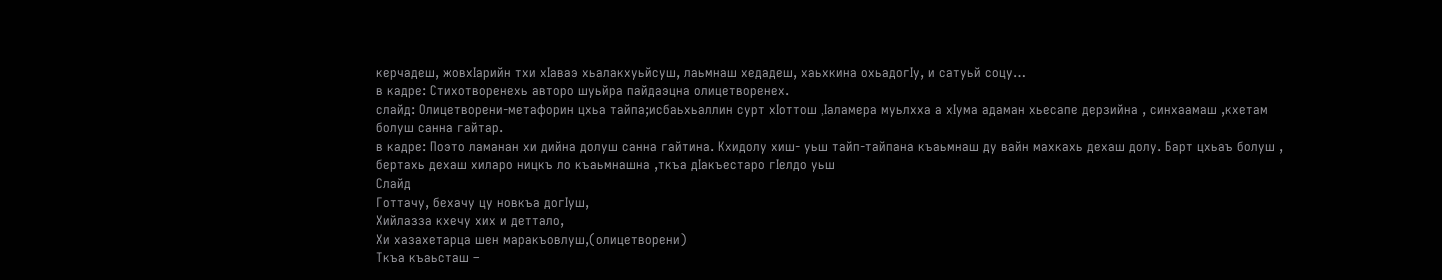керчадеш, жовхIарийн тхи хIаваэ хьалакхуьйсуш, лаьмнаш хедадеш, хаьхкина охьадогIу, и сатуьй соцу…
в кадре: Стихотворенехь авторо шуьйра пайдаэцна олицетворенех.
слайд: Олицетворени-метафорин цхьа тайпа;исбаьхьаллин сурт хIоттош ,Iаламера муьлхха а хIума адаман хьесапе дерзийна , синхаамаш ,кхетам болуш санна гайтар.
в кадре: Поэто ламанан хи дийна долуш санна гайтина. Кхидолу хиш- уьш тайп-тайпана къаьмнаш ду вайн махкахь дехаш долу. Барт цхьаъ болуш , бертахь дехаш хиларо ницкъ ло къаьмнашна ,ткъа дIакъестаро гIелдо уьш
Слайд
Готтачу, бехачу цу новкъа догIуш,
Хийлазза кхечу хих и деттало,
Хи хазахетарца шен маракъовлуш,(олицетворени)
Ткъа къаьсташ –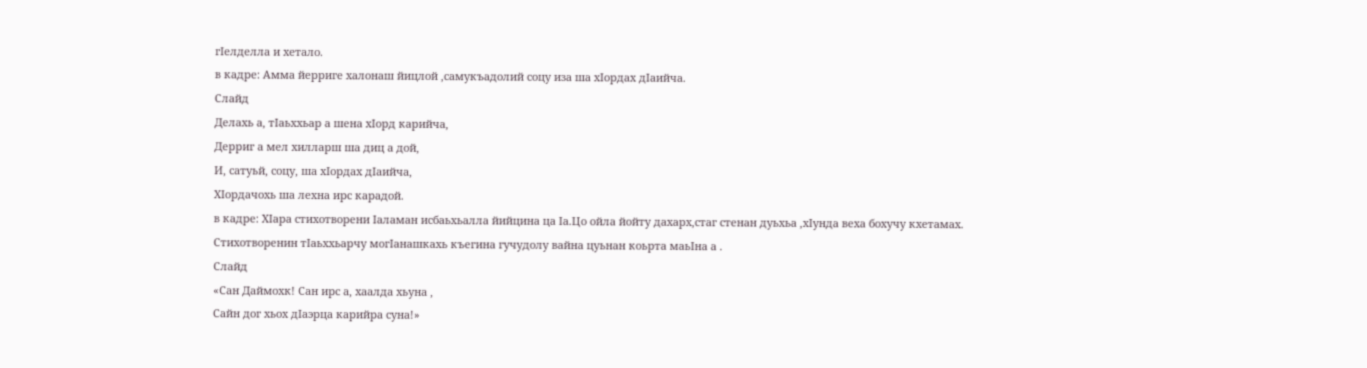гIелделла и хетало.
в кадре: Амма йерриге халонаш йицлой ,самукъадолий соцу иза ша хIордах дIаийча.
Слайд
Делахь а, тIаьххьар а шена хIорд карийча,
Дерриг а мел хилларш ша диц а дой,
И, сатуьй, соцу, ша хIордах дIаийча,
ХIордачохь ша лехна ирс карадой.
в кадре: ХIара стихотворени Iаламан исбаьхьалла йийцина ца Iа.Цо ойла йойту дахарх,стаг стенан дуьхьа ,хIунда веха бохучу кхетамах.
Стихотворенин тIаьххьарчу могIанашкахь къегина гучудолу вайна цуьнан коьрта маьIна а .
Слайд
«Сан Даймохк! Сан ирс а, хаалда хьуна ,
Сайн дог хьох дIаэрца карийра суна!»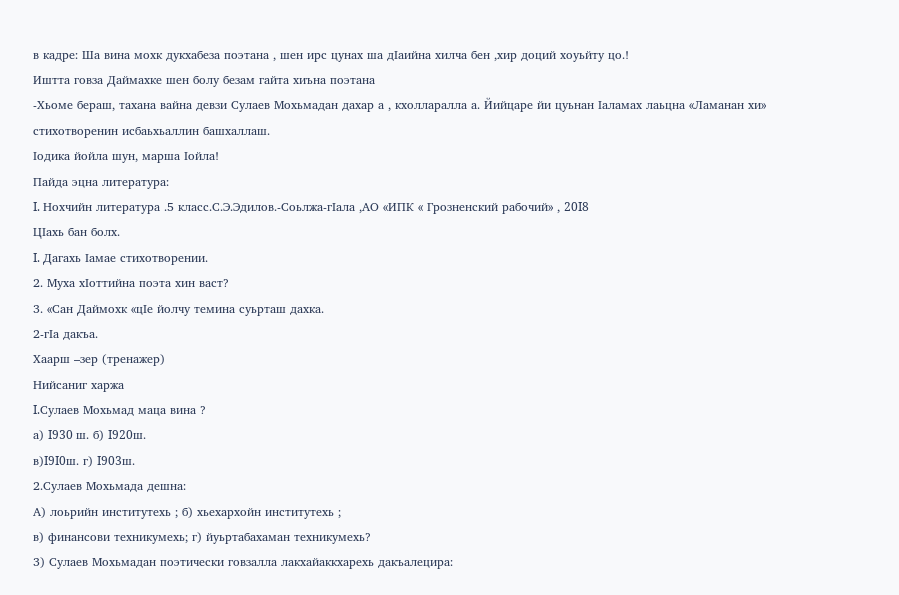в кадре: Ша вина мохк дукхабеза поэтана , шен ирс цунах ша дIаийна хилча бен ,хир доций хоуьйту цо.!
Иштта говза Даймахке шен болу безам гайта хиъна поэтана
-Хьоме бераш, тахана вайна девзи Сулаев Мохьмадан дахар а , кхолларалла а. Йийцаре йи цуьнан Iаламах лаьцна «Ламанан хи» стихотворенин исбаьхьаллин башхаллаш.
Iодика йойла шун, марша Iойла!
Пайда эцна литература:
I. Нохчийн литература .5 класс.С.Э.Эдилов.-Соьлжа-гIала ,АО «ИПК « Грозненский рабочий» , 20I8
ЦIахь бан болх.
I. Дагахь Iамае стихотворении.
2. Муха хIоттийна поэта хин васт?
3. «Сан Даймохк «цIе йолчу темина суьрташ дахка.
2-гIа дакъа.
Хаарш –зер (тренажер)
Нийсаниг харжа
I.Сулаев Мохьмад маца вина ?
а) I930 ш. б) I920ш.
в)I9I0ш. г) I903ш.
2.Сулаев Мохьмада дешна:
А) лоьрийн институтехь ; б) хьехархойн институтехь ;
в) финансови техникумехь; г) йуьртабахаман техникумехь?
3) Сулаев Мохьмадан поэтически говзалла лакхайаккхарехь дакъалецира: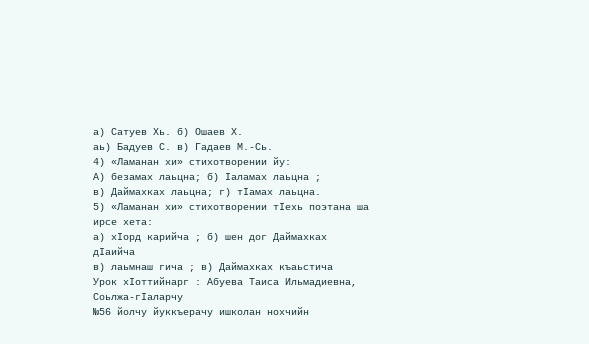а) Сатуев Хь. б) Ошаев Х.
аь) Бадуев С. в) Гадаев М.-Сь.
4) «Ламанан хи» стихотворении йу:
А) безамах лаьцна; б) Iаламах лаьцна ;
в) Даймахках лаьцна; г) тIамах лаьцна.
5) «Ламанан хи» стихотворении тIехь поэтана ша ирсе хета:
а) хIорд карийча ; б) шен дог Даймахках дIаийча
в) лаьмнаш гича ; в) Даймахках къаьстича
Урок хIоттийнарг : Абуева Таиса Ильмадиевна, Соьлжа-гIаларчу
№56 йолчу йуккъерачу ишколан нохчийн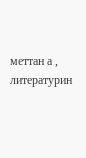меттан а , литературин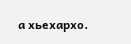а хьехархо.